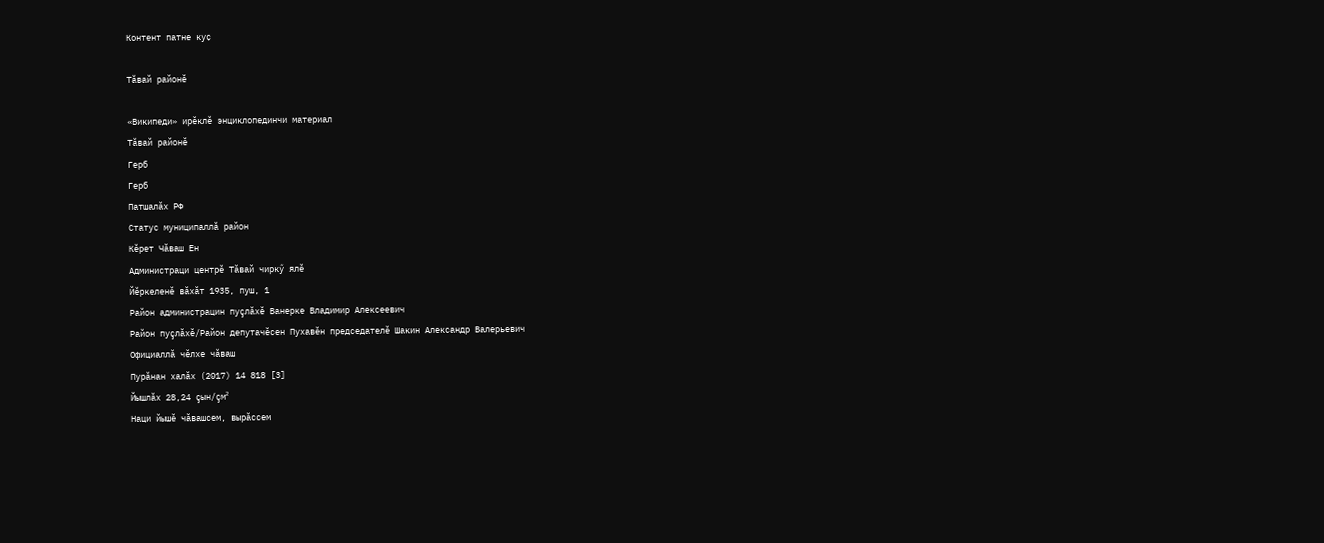Контент патне куҫ

Тăвай районĕ

«Википеди» ирĕклĕ энциклопединчи материал
Тăвай районĕ
Герб
Герб
Патшалăх РФ
Статус муниципаллă район
Кĕрет Чăваш Ен
Администраци центрĕ Тăвай чиркӳ ялĕ
Йĕркеленĕ вăхăт 1935, пуш, 1
Район администрацин пуçлăхĕ Ванерке Владимир Алексеевич
Район пуçлăхĕ/Район депутачĕсен Пухавĕн председателĕ Шакин Александр Валерьевич
Официаллă чĕлхе чăваш
Пурăнан халăх (2017) 14 818 [3]
Йышлăх 28,24 çын/çм²
Наци йышĕ чăвашсем, вырăссем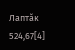Лаптăк 524,67[4]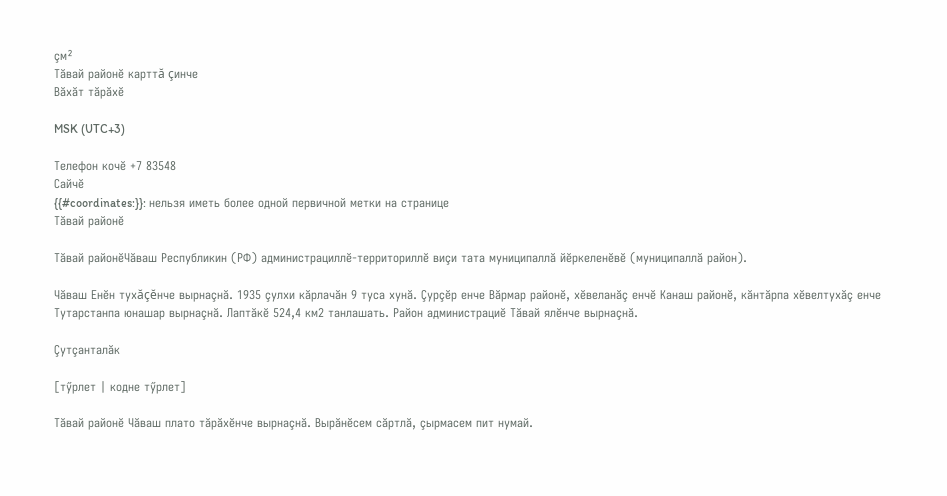çм²
Тăвай районĕ карттă çинче
Вăхăт тăрăхĕ

MSK (UTC+3)

Телефон кочĕ +7 83548
Сайчĕ
{{#coordinates:}}: нельзя иметь более одной первичной метки на странице
Тăвай районĕ

Тăвай районĕЧăваш Республикин (РФ) администрациллĕ-территориллĕ виçи тата муниципаллă йĕркеленĕвĕ (муниципаллă район).

Чăваш Енĕн тухăçĕнче вырнаçнă. 1935 çулхи кăрлачăн 9 туса хунă. Çурçĕр енче Вăрмар районĕ, хĕвеланăç енчĕ Канаш районĕ, кăнтăрпа хĕвелтухăç енче Тутарстанпа юнашар вырнаçнă. Лаптăкĕ 524,4 км2 танлашать. Район администрациĕ Тăвай ялĕнче вырнаçнă.

Çутçанталăк

[тӳрлет | кодне тӳрлет]

Тăвай районĕ Чăваш плато тăрăхĕнче вырнаçнă. Вырăнĕсем сăртлă, çырмасем пит нумай.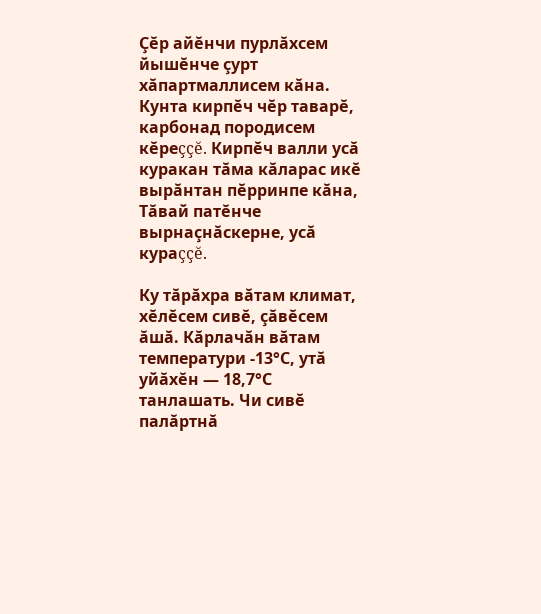Çĕр айĕнчи пурлăхсем йышĕнче çурт хăпартмаллисем кăна. Кунта кирпĕч чĕр таварĕ, карбонад породисем кĕреççĕ. Кирпĕч валли усă куракан тăма кăларас икĕ вырăнтан пĕрринпе кăна, Тăвай патĕнче вырнаçнăскерне, усă кураççĕ.

Ку тăрăхра вăтам климат, хĕлĕсем сивĕ, çăвĕсем ăшă. Кăрлачăн вăтам температури -13°С, утă уйăхĕн — 18,7°С танлашать. Чи сивĕ палăртнă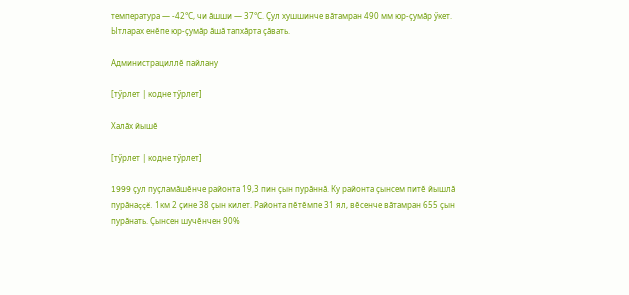температура — -42°С, чи ăшши — 37°С. Çул хушшинче вăтамран 490 мм юр-çумăр ӳкет. Ытларах енĕпе юр-çумăр ăшă тапхăрта çăвать.

Администрациллĕ пайлану

[тӳрлет | кодне тӳрлет]

Халăх йышĕ

[тӳрлет | кодне тӳрлет]

1999 çул пуçламăшĕнче районта 19,3 пин çын пурăннă. Ку районта çынсем питĕ йышлă пурăнаççĕ. 1км 2 çине 38 çын килет. Районта пĕтĕмпе 31 ял, вĕсенче вăтамран 655 çын пурăнать. Çынсен шучĕнчен 90%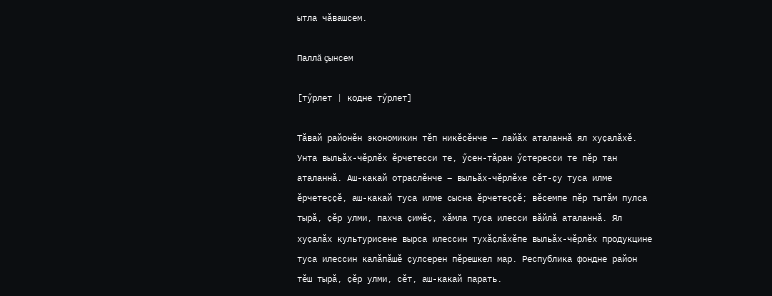ытла чăвашсем.

Паллă çынсем

[тӳрлет | кодне тӳрлет]

Тӑвай районӗн экономикин тӗп никӗсӗнче — лайӑх аталаннӑ ял хуҫалӑхӗ. Унта выльӑх-чӗрлӗх ӗрчетесси те, ӳсен-тӑран ӳстересси те пӗр тан аталаннӑ. Аш-какай отраслӗнче – выльӑх-чӗрлӗхе сӗт-ҫу туса илме ӗрчетеҫҫӗ, аш-какай туса илме сысна ӗрчетеҫҫӗ; вӗсемпе пӗр тытӑм пулса тырӑ, ҫӗр улми, пахча ҫимӗҫ, хӑмла туса илесси вӑйлӑ аталаннӑ. Ял хуҫалӑх культурисене вырса илессин тухӑҫлӑхӗпе выльӑх-чӗрлӗх продукцине туса илессин калӑпӑшӗ ҫулсерен пӗрешкел мар. Республика фондне район тӗш тырӑ, ҫӗр улми, сӗт, аш-какай парать.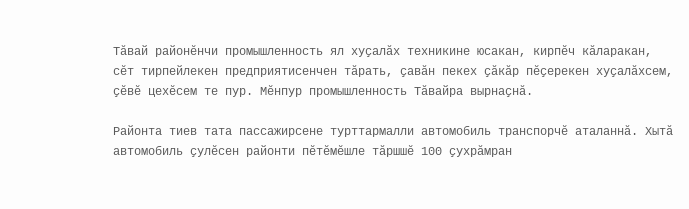Тӑвай районӗнчи промышленность ял хуҫалӑх техникине юсакан, кирпӗч кӑларакан, сӗт тирпейлекен предприятисенчен тӑрать, ҫавӑн пекех ҫӑкӑр пӗҫерекен хуҫалӑхсем, ҫӗвӗ цехӗсем те пур. Мӗнпур промышленность Тӑвайра вырнаҫнӑ.

Районта тиев тата пассажирсене турттармалли автомобиль транспорчӗ аталаннӑ. Хытӑ автомобиль ҫулӗсен районти пӗтӗмӗшле тӑршшӗ 100 ҫухрӑмран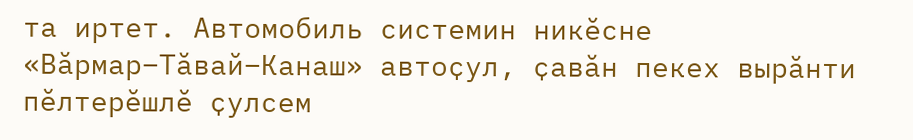та иртет. Автомобиль системин никӗсне «Вӑрмар–Тӑвай–Канаш» автоҫул, ҫавӑн пекех вырӑнти пӗлтерӗшлӗ ҫулсем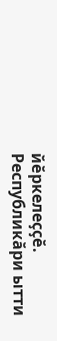йӗркелеҫҫӗ. Республикӑри ытти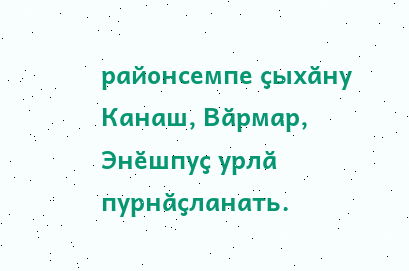районсемпе ҫыхӑну Канаш, Вӑрмар, Энӗшпуҫ урлӑ пурнӑҫланать.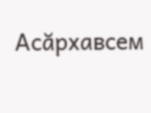Асăрхавсем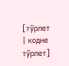[тӳрлет | кодне тӳрлет]